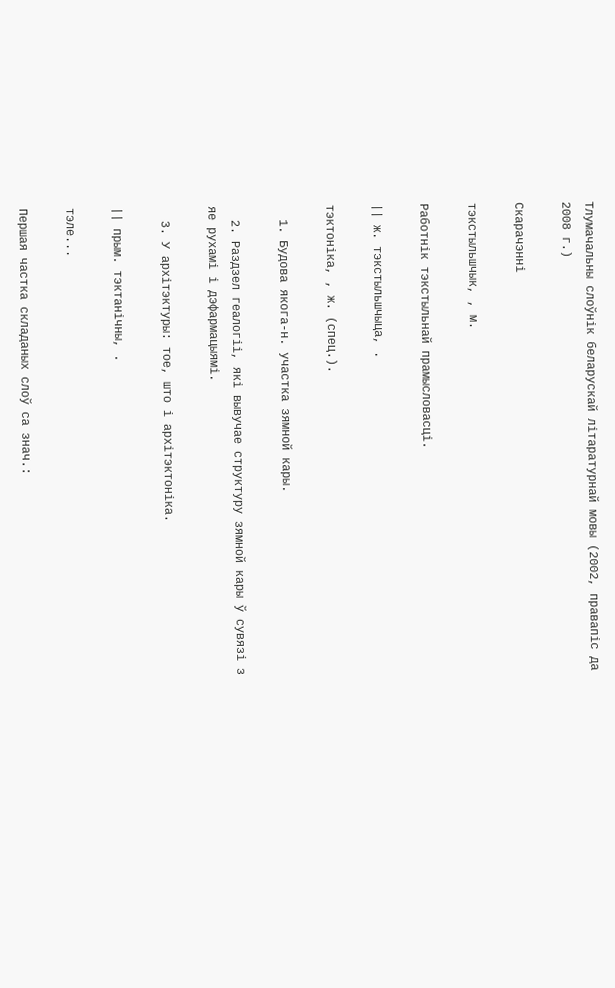Тлумачальны слоўнік беларускай літаратурнай мовы (2002, правапіс да 2008 г.)

Скарачэнні

тэкстыльшчык, , м.

Работнік тэкстыльнай прамысловасці.

|| ж. тэкстыльшчыца, .

тэктоніка, , ж. (спец.).

  1. Будова якога-н. участка зямной кары.

  2. Раздзел геалогіі, які вывучае структуру зямной кары ў сувязі з яе рухамі і дэфармацыямі.

  3. У архітэктуры: тое, што і архітэктоніка.

|| прым. тэктанічны, .

тэле...

Першая частка складаных слоў са знач.: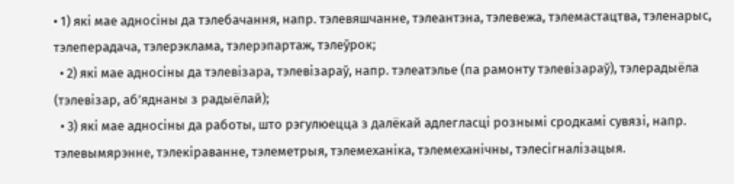• 1) які мае адносіны да тэлебачання, напр. тэлевяшчанне, тэлеантэна, тэлевежа, тэлемастацтва, тэленарыс, тэлеперадача, тэлерэклама, тэлерэпартаж, тэлеўрок;
  • 2) які мае адносіны да тэлевізара, тэлевізараў, напр. тэлеатэлье (па рамонту тэлевізараў), тэлерадыёла (тэлевізар, аб’яднаны з радыёлай);
  • 3) які мае адносіны да работы, што рэгулюецца з далёкай адлегласці рознымі сродкамі сувязі, напр. тэлевымярэнне, тэлекіраванне, тэлеметрыя, тэлемеханіка, тэлемеханічны, тэлесігналізацыя.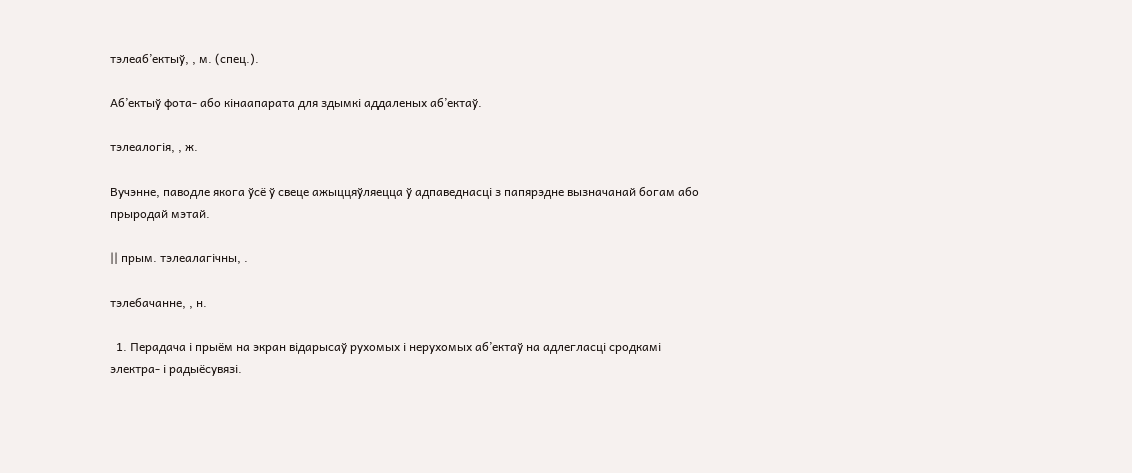тэлеаб’ектыў, , м. (спец.).

Аб’ектыў фота- або кінаапарата для здымкі аддаленых аб’ектаў.

тэлеалогія, , ж.

Вучэнне, паводле якога ўсё ў свеце ажыццяўляецца ў адпаведнасці з папярэдне вызначанай богам або прыродай мэтай.

|| прым. тэлеалагічны, .

тэлебачанне, , н.

  1. Перадача і прыём на экран відарысаў рухомых і нерухомых аб’ектаў на адлегласці сродкамі электра- і радыёсувязі.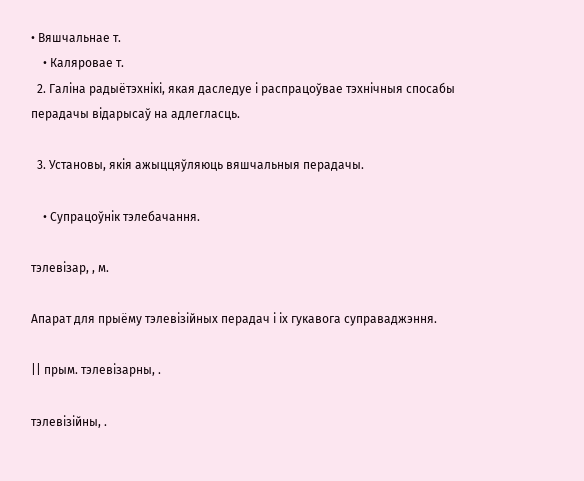• Вяшчальнае т.
    • Каляровае т.
  2. Галіна радыётэхнікі, якая даследуе і распрацоўвае тэхнічныя спосабы перадачы відарысаў на адлегласць.

  3. Установы, якія ажыццяўляюць вяшчальныя перадачы.

    • Супрацоўнік тэлебачання.

тэлевізар, , м.

Апарат для прыёму тэлевізійных перадач і іх гукавога суправаджэння.

|| прым. тэлевізарны, .

тэлевізійны, .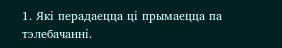1. Які перадаецца ці прымаецца па тэлебачанні.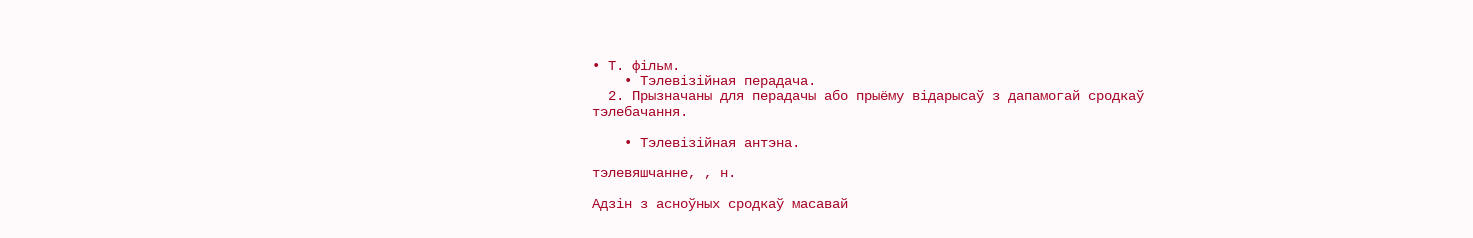• Т. фільм.
    • Тэлевізійная перадача.
  2. Прызначаны для перадачы або прыёму відарысаў з дапамогай сродкаў тэлебачання.

    • Тэлевізійная антэна.

тэлевяшчанне, , н.

Адзін з асноўных сродкаў масавай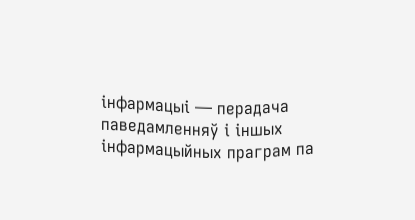інфармацыі — перадача паведамленняў і іншых інфармацыйных праграм па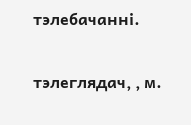тэлебачанні.

тэлеглядач, , м.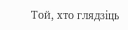Той, хто глядзіць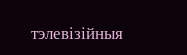тэлевізійныя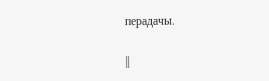перадачы.

||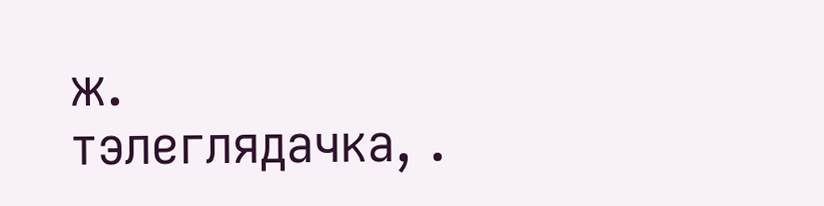ж. тэлеглядачка, .